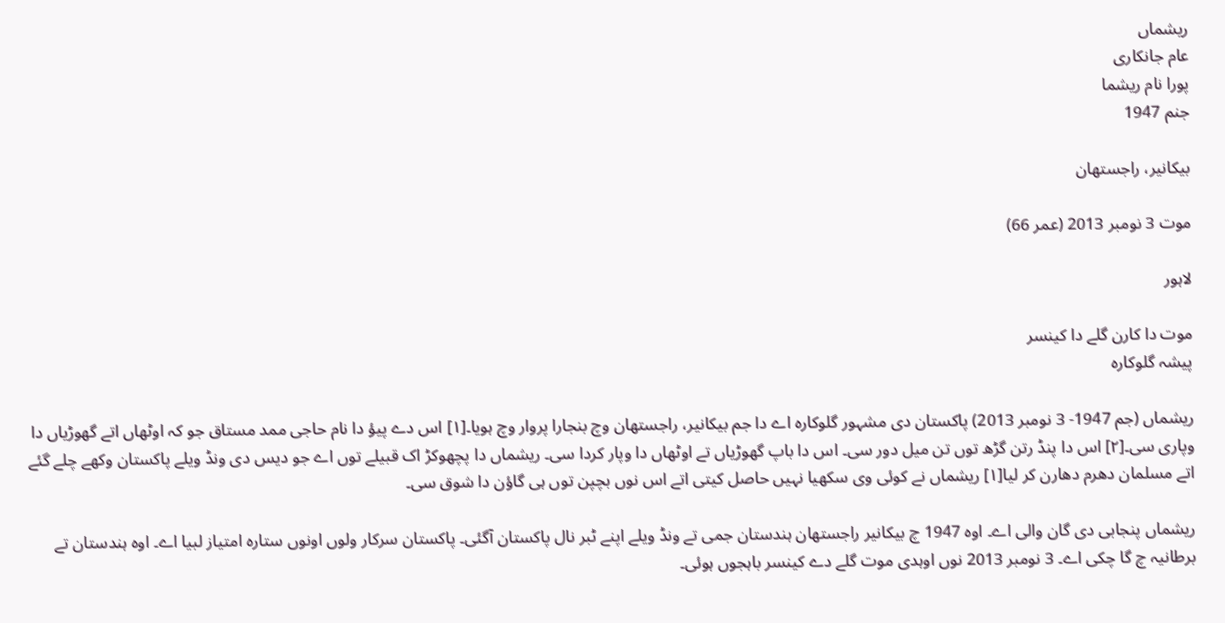ریشماں
عام جانکاری
پورا نام ریشما
جنم 1947

بیکانیر، راجستھان

موت 3 نومبر 2013 (عمر 66)

لاہور

موت دا کارن گلے دا کینسر
پیشہ گلوکارہ

ریشماں (جم 1947- 3 نومبر 2013) پاکستان دی مشہور گلوکارہ اے دا جم بیکانیر، راجستھان وچ بنجارا پروار وچ ہویا۔[۱] اس دے پیؤ دا نام حاجی ممد مستاق جو کہ اوٹھاں اتے گھوڑیاں دا وپاری سی۔[۲] اس دا پنڈ رتن گڑھ توں تن میل دور سی۔ اس دا باپ گھوڑیاں تے اوٹھاں دا وپار کردا سی۔ ریشماں دا پچھوکڑ اک قبیلے توں اے جو دیس دی ونڈ ویلے پاکستان وکھے چلے گئے اتے مسلمان دھرم دھارن کر لیا[۱] ریشماں نے کوئی وی سکھیا نہیں حاصل کیتی اتے اس نوں بچپن توں ہی گاؤن دا شوق سی۔

ریشماں پنجابی دی گان والی اے۔ اوہ 1947 چ بیکانیر راجستھان ہندستان جمی تے ونڈ ویلے اپنے ٹبر نال پاکستان آگئی۔ پاکستان سرکار ولوں اونوں ستارہ امتیاز لبیا اے۔ اوہ ہندستان تے برطانیہ چ گا چکی اے۔ 3 نومبر 2013 نوں اوہدی موت گلے دے کینسر باہجوں ہوئی۔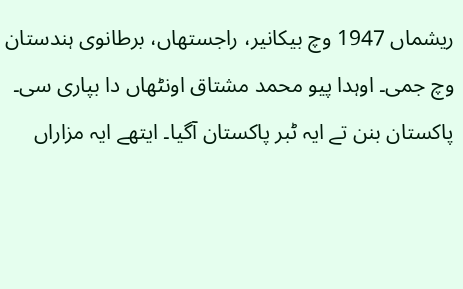ریشماں 1947 وچ بیکانیر، راجستھاں، برطانوی ہندستان وچ جمی۔ اوہدا پیو محمد مشتاق اونٹھاں دا بپاری سی۔ پاکستان بنن تے ایہ ٹبر پاکستان آگیا۔ ایتھے ایہ مزاراں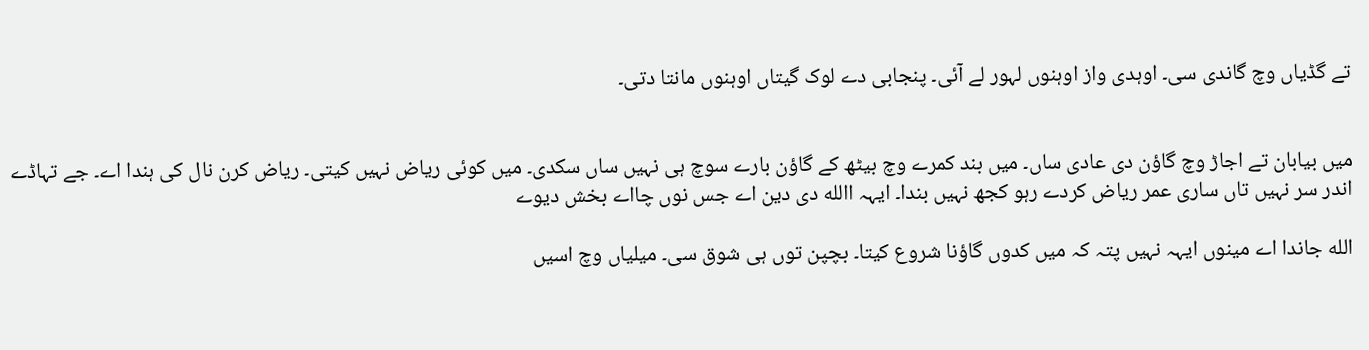تے گڈیاں وچ گاندی سی۔ اوہدی واز اوہنوں لہور لے آئی۔ پنجابی دے لوک گیتاں اوہنوں مانتا دتی۔


میں بیابان تے اجاڑ وچ گاؤن دی عادی ساں۔ میں بند کمرے وچ بیٹھ کے گاؤن بارے سوچ ہی نہیں ساں سکدی۔ میں کوئی ریاض نہیں کیتی۔ ریاض کرن نال کی ہندا اے۔ جے تہاڈے اندر سر نہیں تاں ساری عمر ریاض کردے رہو کجھ نہیں بندا۔ ایہہ االله دی دین اے جس نوں چااے بخش دیوے

الله جاندا اے مینوں ایہہ نہیں پتہ کہ میں کدوں گاؤنا شروع کیتا۔ بچپن توں ہی شوق سی۔ میلیاں وچ اسیں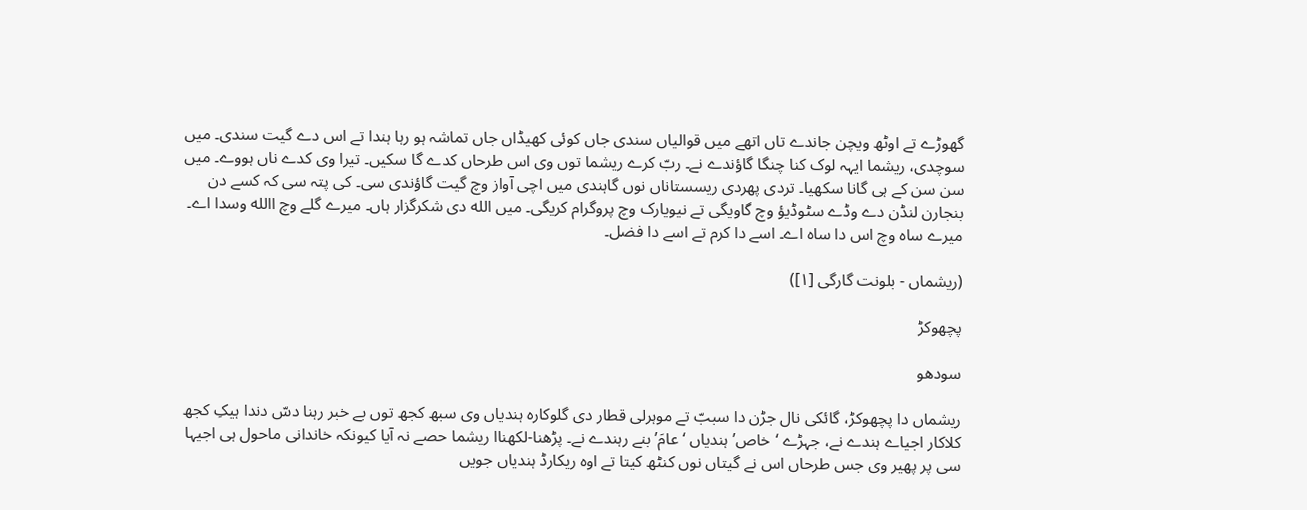گھوڑے تے اوٹھ ویچن جاندے تاں اتھے میں قوالیاں سندی جاں کوئی کھیڈاں جاں تماشہ ہو رہا ہندا تے اس دے گیت سندی۔ میں سوچدی، ریشما ایہہ لوک کنا چنگا گاؤندے نے۔ ربّ کرے ریشما توں وی اس طرحاں کدے گا سکیں۔ تیرا وی کدے ناں ہووے۔ میں سن سن کے ہی گانا سکھیا۔ تردی پھردی ریسستاناں نوں گاہندی میں اچی آواز وچ گیت گاؤندی سی۔ کی پتہ سی کہ کسے دن بنجارن لنڈن دے وڈے سٹوڈیؤ وچ گاویگی تے نیویارک وچ پروگرام کریگی۔ میں الله دی شکرگزار ہاں۔ میرے گلے وچ االله وسدا اے۔ میرے ساہ وچ اس دا ساہ اے۔ اسے دا کرم تے اسے دا فضل۔

(ریشماں - بلونت گارگی [۱])

پچھوکڑ

سودھو

ریشماں دا پچھوکڑ، گائکی نال جڑن دا سببّ تے موہرلی قطار دی گلوکارہ ہندیاں وی سبھ کجھ توں بے خبر رہنا دسّ دندا ہیکِ کجھ کلاکار اجیاے ہندے نے، جہڑے ‘خاص’ ہندیاں ‘عامَ’ بنے رہندے نے۔ پڑھنا-لکھناا ریشما حصے نہ آیا کیونکہ خاندانی ماحول ہی اجیہا سی پر پھیر وی جس طرحاں اس نے گیتاں نوں کنٹھ کیتا تے اوہ ریکارڈ ہندیاں جویں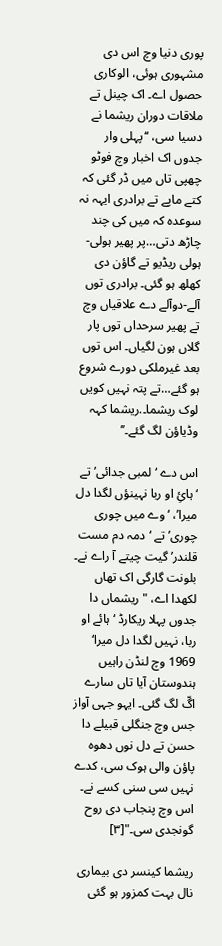پوری دنیا وچ اس دی مشہوری ہوئی، الوکاری حصول اے۔ اک چینل تے ملاقات دوران ریشما نے دسیا سی، ‘‘پہلی وار جدوں اک اخبار وچ فوٹو چھپی تاں میں ڈر گئی کہ کتے ماپے تے برادری ایہہ نہ سوعدہ کہ میں کی چند چاڑھ دتی…پر پھیر ہولی-ہولی ریڈیو تے گاؤن دی کھلھ ہو گئی۔ برادری توں آلے-دوآلے دے علاقیاں وچ تے پھیر سرحداں توں پار گلاں ہون لگیاں۔ اس توں بعد غیرملکی دورے شروع ہو گئے…تے پتہ نہیں کویں لوک ریشما۔.ریشما کہہ وڈیاؤن لگ گئے۔’’

اس دے ‘لمبی جدائی’ تے ‘ہائِ او ربا نہینؤں لگدا دل میرا’، ‘وے میں چوری چوری’ تے ‘دمہ دم مست قلندر’ گیت چیتے آ راے نے۔ بلونت گارگی اک تھاں لکھدا اے، "ریشماں دا جدوں پہلا ریکارڈ ‘ہائے او ربا، نہیں لگدا دل میرا‘ 1969 وچ لنڈن راہیں ہندوستان آیا تاں سارے اگّ لگ گئی۔ ایہو جہی آواز جس وچ جنگلی قبیلے دا حسن تے دل نوں دھوہ پاؤن والی ہوک سی، کدے نہیں سی سنی کسے نے۔ اس وچ پنجاب دی روح گونجدی سی۔"[۳]

ریشما کینسر دی بیماری نال بہت کمزور ہو گئی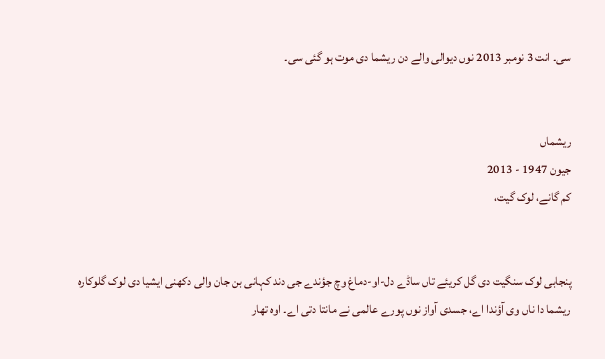سی۔ انت 3 نومبر 2013 نوں دیوالی والے دن ریشما دی موت ہو گئی سی۔


ریشماں
جیون 1947 - 2013
کم گانے، لوک گیت،


پنجابی لوک سنگیت دی گل کریئے تاں ساڈے دل-او-دماغ وچ جؤندے جی دند کہانی بن جان والی دکھنی ایشیا دی لوک گلوکارہ ریشما دا ناں وی آؤندا اے، جسدی آواز نوں پورے عالمی نے مانتا دتی اے۔ اوہ تھار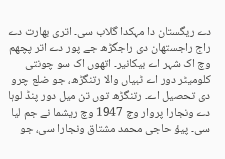دے ریگستان دا مہکدا گلاب سی۔ اتری بھارت دے راج راجستھان دی راجگڑھ جے پور دے اتر پچھم وچ اک شہر اے بیکانیر۔ اتھوں اک سو چونتی کلومیٹر دور اے ٹبیاں والا رتنگڑھ، جو ضلع چرو دی تحصیل اے۔ رتنگڑھ توں تن میل دور پنڈ لوہا دے ونجارا پروار وچ 1947 وچ ریشما نے جم لیا سی۔ پیؤ حاجی محمد مشتاق ونجارا سی، جو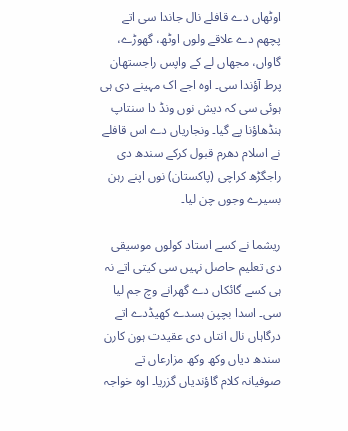اوٹھاں دے قافلے نال جاندا سی اتے پچھم دے علاقے ولوں اوٹھ، گھوڑے، گاواں، مجھاں لے کے واپس راجستھان پرط آؤندا سی۔ اوہ اجے اک مہینے دی ہی ہوئی سی کہ دیش نوں ونڈ دا سنتاپ ہنڈھاؤنا پے گیا۔ ونجاریاں دے اس قافلے نے اسلام دھرم قبول کرکے سندھ دی راجگڑھ کراچی (پاکستان) نوں اپنے رہن بسیرے وجوں چن لیا۔

ریشما نے کسے استاد کولوں موسیقی دی تعلیم حاصل نہیں سی کیتی اتے نہ ہی کسے گائکاں دے گھرانے وچ جم لیا سی۔ اسدا بچپن ہسدے کھیڈدے اتے درگاہاں نال انتاں دی عقیدت ہون کارن سندھ دیاں وکھ وکھ مزارعاں تے صوفیانہ کلام گاؤندیاں گزریا۔ اوہ خواجہ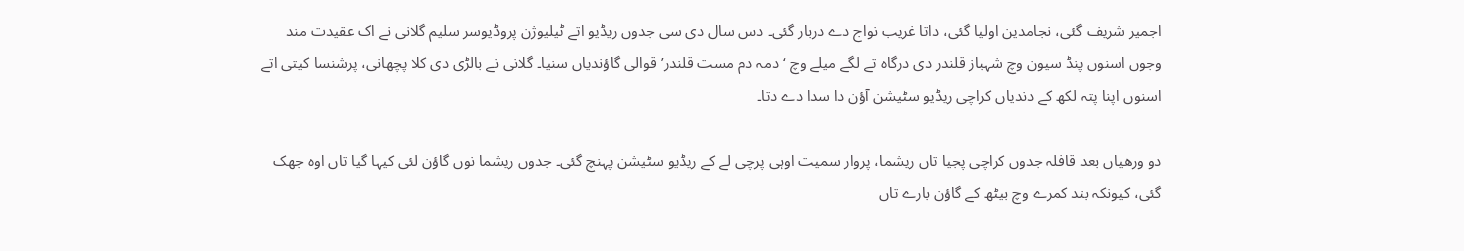اجمیر شریف گئی، نجامدین اولیا گئی، داتا غریب نواج دے دربار گئی۔ دس سال دی سی جدوں ریڈیو اتے ٹیلیوژن پروڈیوسر سلیم گلانی نے اک عقیدت مند وجوں اسنوں پنڈ سیون وچ شہباز قلندر دی درگاہ تے لگے میلے وچ ‘دمہ دم مست قلندر’ قوالی گاؤندیاں سنیا۔ گلانی نے بالڑی دی کلا پچھانی، پرشنسا کیتی اتے اسنوں اپنا پتہ لکھ کے دندیاں کراچی ریڈیو سٹیشن آؤن دا سدا دے دتا۔

دو ورھیاں بعد قافلہ جدوں کراچی پجیا تاں ریشما، پروار سمیت اوہی پرچی لے کے ریڈیو سٹیشن پہنچ گئی۔ جدوں ریشما نوں گاؤن لئی کیہا گیا تاں اوہ جھک گئی، کیونکہ بند کمرے وچ بیٹھ کے گاؤن بارے تاں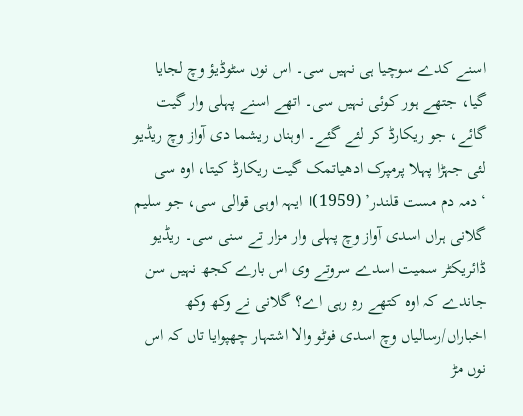اسنے کدے سوچیا ہی نہیں سی۔ اس نوں سٹوڈیؤ وچ لجایا گیا، جتھے ہور کوئی نہیں سی۔ اتھے اسنے پہلی وار گیت گائے، جو ریکارڈ کر لئے گئے۔ اوہناں ریشما دی آواز وچ ریڈیو لئی جہڑا پہلا پرمپرک ادھیاتمک گیت ریکارڈ کیتا، اوہ سی ‘دمہ دم مست قلندر’ (1959)। ایہہ اوہی قوالی سی، جو سلیم گلانی ہراں اسدی آواز وچ پہلی وار مزار تے سنی سی۔ ریڈیو ڈائریکٹر سمیت اسدے سروتے وی اس بارے کجھ نہیں سن جاندے کہ اوہ کتھے رہِ رہی اے؟ گلانی نے وکھ وکھ اخباراں/رسالیاں وچ اسدی فوٹو والا اشتہار چھپوایا تاں کہ اس نوں مڑ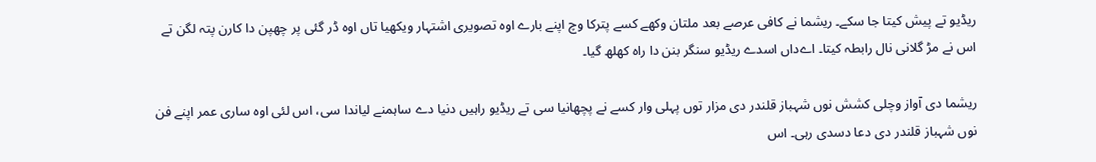ریڈیو تے پیش کیتا جا سکے۔ ریشما نے کافی عرصے بعد ملتان وکھے کسے پترکا وچ اپنے بارے اوہ تصویری اشتہار ویکھیا تاں اوہ ڈر گئی پر چھپن دا کارن پتہ لگن تے اس نے مڑ گلانی نال رابطہ کیتا۔ اےداں اسدے ریڈیو سنگر بنن دا راہ کھلھ گیا۔

ریشما دی آواز وچلی کشش نوں شہباز قلندر دی مزار توں پہلی وار کسے نے پچھانیا سی تے ریڈیو راہیں دنیا دے ساہمنے لیاندا سی، اس لئی اوہ ساری عمر اپنے فن نوں شہباز قلندر دی دعا دسدی رہی۔ اس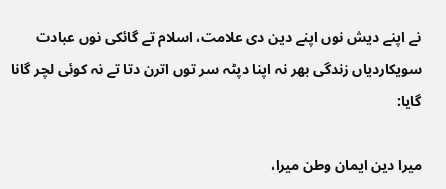نے اپنے دیش نوں اپنے دین دی علامت، اسلام تے گائکی نوں عبادت سویکاردیاں زندگی بھر نہ اپنا دپٹہ سر توں اترن دتا تے نہ کوئی لچر گانا گایا:

میرا دین ایمان وطن میرا،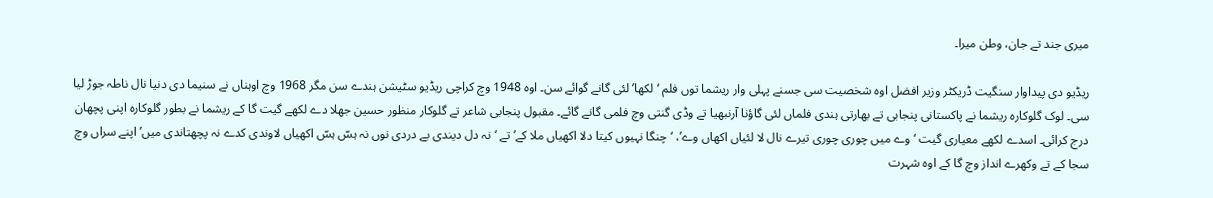میری جند تے جان، وطن میرا۔

ریڈیو دی پیداوار سنگیت ڈریکٹر وزیر افضل اوہ شخصیت سی جسنے پہلی وار ریشما توں فلم ‘لکھا’ لئی گانے گوائے سن۔ اوہ 1948 وچ کراچی ریڈیو سٹیشن ہندے سن مگر 1968 وچ اوہناں نے سنیما دی دنیا نال ناطہ جوڑ لیا سی۔ لوک گلوکارہ ریشما نے پاکستانی پنجابی تے بھارتی ہندی فلماں لئی گاؤنا آرنبھیا تے وڈی گنتی وچ فلمی گانے گائے۔ مقبول پنجابی شاعر تے گلوکار منظور حسین جھلا دے لکھے گیت گا کے ریشما نے بطور گلوکارہ اپنی پچھان درج کرائی۔ اسدے لکھے معیاری گیت ‘وے میں چوری چوری تیرے نال لا لئیاں اکھاں وے’، ‘چنگا نہیوں کیتا دلا اکھیاں ملا کے’ تے ‘نہ دل دیندی بے دردی نوں نہ ہسّ ہسّ اکھیاں لاوندی کدے نہ پچھتاندی میں’ اپنے سراں وچ سجا کے تے وکھرے انداز وچ گا کے اوہ شہرت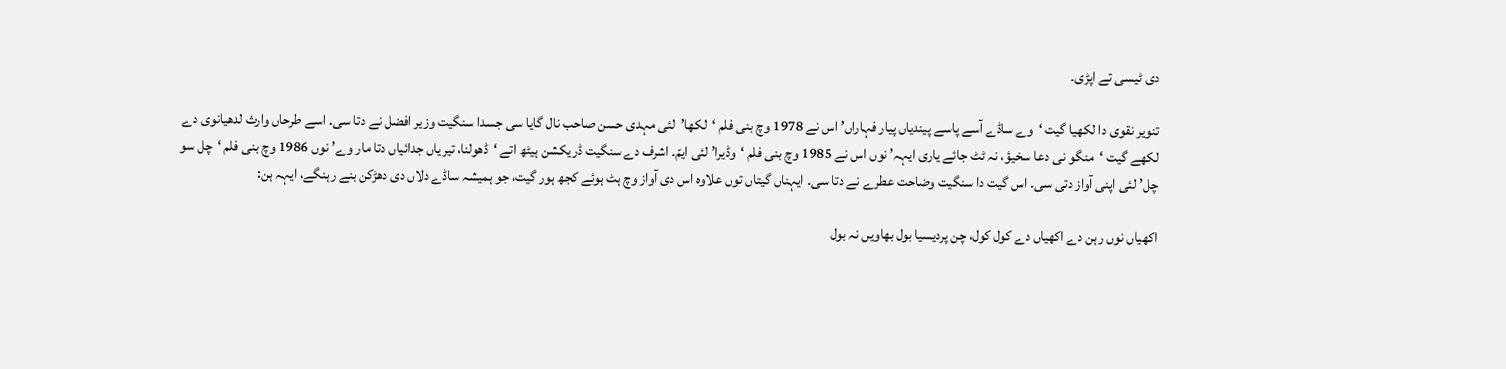دی ٹیسی تے اپڑی۔

تنویر نقوی دا لکھیا گیت ‘وے ساڈے آسے پاسے پیندیاں پیار فہاراں’ اس نے 1978 وچ بنی فلم ‘لکھا’لئی مہدی حسن صاحب نال گایا سی جسدا سنگیت وزیر افضل نے دتا سی۔ اسے طرحاں وارث لدھیانوی دے لکھے گیت ‘منگو نی دعا سخیؤ، نہ ٹٹ جائے یاری ایہہ’ نوں اس نے 1985 وچ بنی فلم ‘وڈیرا’ لئی ایمّ۔ اشرف دے سنگیت ڈریکشن ہیٹھ اتے ‘ڈھولنا، تیریاں جدائیاں دتا مار وے’ نوں 1986 وچ بنی فلم ‘چل سو چل’ لئی اپنی آواز دتی سی۔ اس گیت دا سنگیت وضاحت عطرے نے دتا سی۔ ایہناں گیتاں توں علاوہ اس دی آواز وچ ہٹ ہوئے کجھ ہور گیت، جو ہمیشہ ساڈے دلاں دی دھڑکن بنے رہنگے، ایہہ ہن:

اکھیاں نوں رہن دے اکھیاں دے کول کول، چن پردیسیا بول بھاویں نہ بول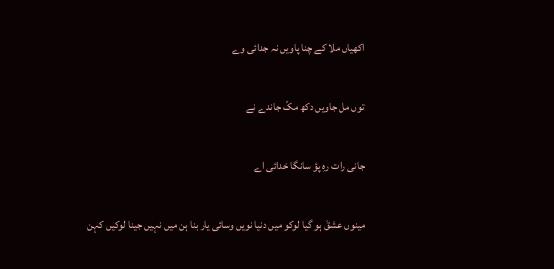اکھیاں ملا کے چنا پاویں نہ جدائی وے

توں مل جاویں دکھ مکّ جاندے نے

جانی رات رہِ پؤ سانگا خدائی اے

مینوں عشقَ ہو گیا لوکو میں دنیا نویں وسائی یار بنا ہن میں نہیں جینا لوکیں کہن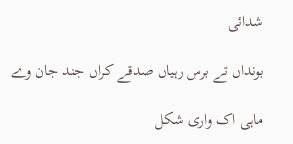شدائی

بونداں تے برس رہیاں صدقے کراں جند جان وے

ماہی اک واری شکل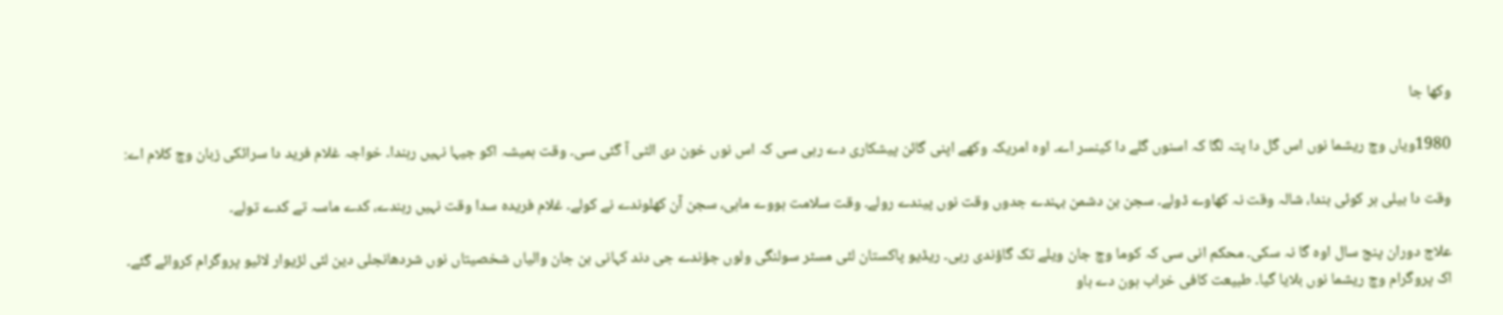وکھا جا

1980ویاں وچ ریشما نوں اس گل دا پتہ لگا کہ اسنوں گلے دا کینسر اے۔ اوہ امریکہ وکھے اپنی گائن پیشکاری دے رہی سی کہ اس نوں خون دی الٹی آ گئی سی۔ وقت ہمیشہ اکو جیہا نہیں رہندا۔ خواجہ غلام فرید دا سرائکی زبان وچ کلام اے:

وقت دا بیلی ہر کوئی بندا، شالہ وقت نہ کھاوے ڈولے۔ سجن بن دشمن بہندے جدوں وقت نوں پیندے رولے۔ وقت سلامت ہووے ماہی، سجن آن کھلوندے نے کولے۔ غلام فریدہ سدا وقت نہیں رہندے، کدے ماسہ تے کدے تولے۔

علاج دوران پنج سال اوہ گا نہ سکی۔ محکم انی سی کہ کوما وچ جان ویلے تک گاؤندی رہی۔ ریڈیو پاکستان لئی مسٹر سولنگی ولوں جؤندے جی دند کہانی بن جان والیاں شخصیتاں نوں شردھانجلی دین لئی لڑیوار لائیو پروگرام کروائے گئے۔ اک پروگرام وچ ریشما نوں بلایا گیا۔ طبیعت کافی خراب ہون دے باو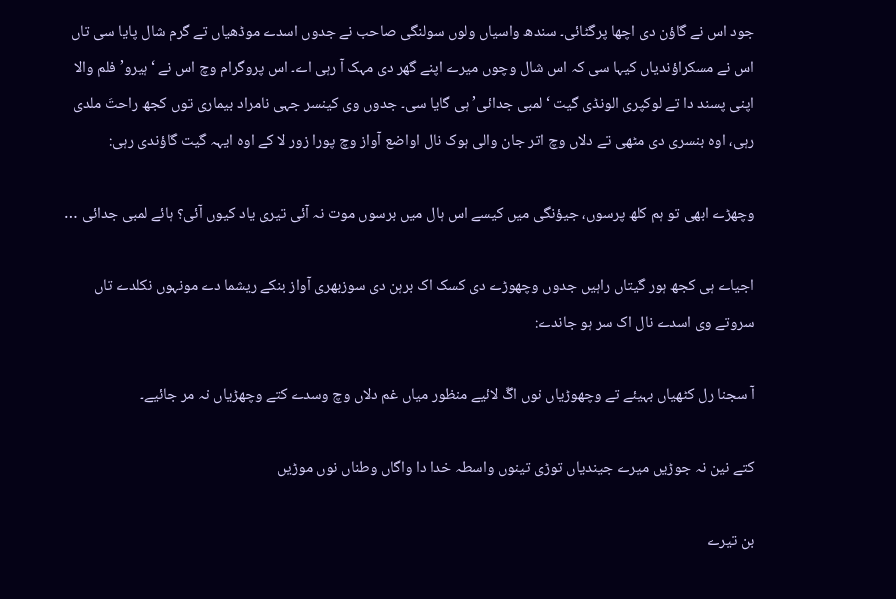جود اس نے گاؤن دی اچھا پرگٹائی۔ سندھ واسیاں ولوں سولنگی صاحب نے جدوں اسدے موڈھیاں تے گرم شال پایا سی تاں اس نے مسکراؤندیاں کیہا سی کہ اس شال وچوں میرے اپنے گھر دی مہک آ رہی اے۔ اس پروگرام وچ اس نے ‘ہیرو’ فلم والا اپنی پسند دا تے لوکپری الونڈی گیت ‘لمبی جدائی’ ہی گایا سی۔ جدوں وی کینسر جہی نامراد بیماری توں کجھ راحتَ ملدی رہی، اوہ بنسری دی مٹھی تے دلاں وچ اتر جان والی ہوک نال اواضع آواز وچ پورا زور لا کے اوہ ایہہ گیت گاؤندی رہی:

وچھڑے ابھی تو ہم کلھ پرسوں، جیؤنگی میں کیسے اس ہال میں برسوں موت نہ آئی تیری یاد کیوں آئی؟ ہائے لمبی جدائی …

اجیاے ہی کجھ ہور گیتاں راہیں جدوں وچھوڑے دی کسک اک برہن دی سوزبھری آواز بنکے ریشما دے مونہوں نکلدے تاں سروتے وی اسدے نال اک سر ہو جاندے:

آ سجنا رل کٹھیاں بہیئے تے وچھوڑیاں نوں اگّ لائیے منظور میاں غم دلاں وچ وسدے کتے وچھڑیاں نہ مر جائیے۔

کتے نین نہ جوڑیں میرے جیندیاں توڑی تینوں واسطہ خدا دا واگاں وطناں نوں موڑیں

بن تیرے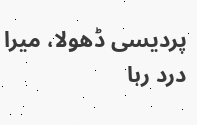پردیسی ڈھولا، میرا درد رہا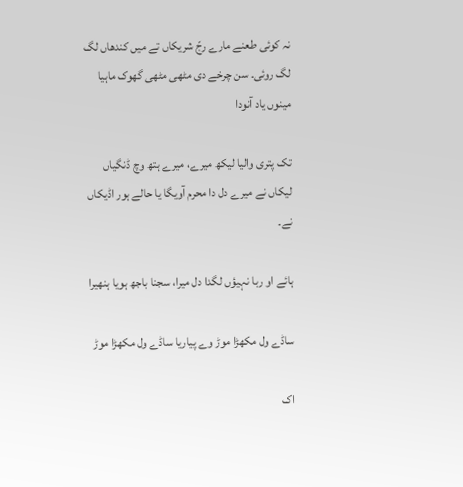نہ کوئی طعنے مارے رجّ شریکاں تے میں کندھاں لگ لگ روئی۔ سن چرخے دی مٹھی مٹھی گھوک ماہیا مینوں یاد آنودا

تک پتری والیا لیکھ میرے، میرے ہتھ وچ ڈنگیاں لیکاں نے میرے دل دا محرم آویگا یا حالے ہور اڈیکاں نے۔

ہائے او ربا نہیؤں لگدا دل میرا، سجنا باجھ ہویا ہنھیرا

ساڈے ول مکھڑا موڑ وے پیاریا ساڈے ول مکھڑا موڑ

اک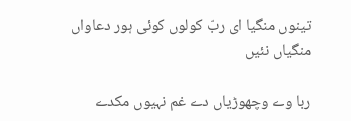تینوں منگیا ای ربّ کولوں کوئی ہور دعاواں منگیاں نئیں

ربا وے وچھوڑیاں دے غم نہیوں مکدے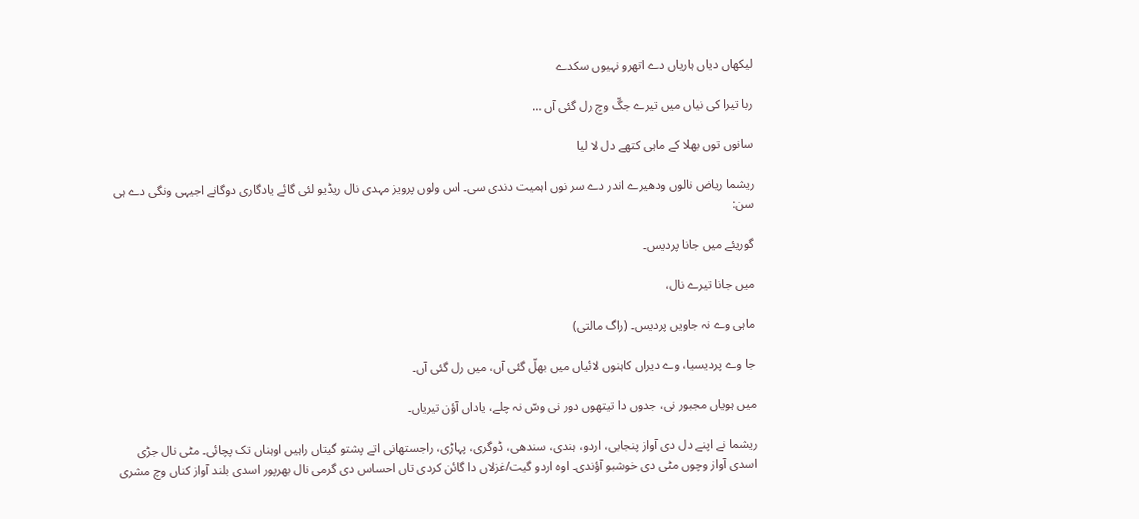لیکھاں دیاں ہاریاں دے اتھرو نہیوں سکدے

ربا تیرا کی نیاں میں تیرے جگّ وچ رل گئی آں …

سانوں توں بھلا کے ماہی کتھے دل لا لیا

ریشما ریاض نالوں ودھیرے اندر دے سر نوں اہمیت دندی سی۔ اس ولوں پرویز مہدی نال ریڈیو لئی گائے یادگاری دوگانے اجیہی ونگی دے ہی سن:

گوریئے میں جانا پردیس۔

میں جانا تیرے نال،

ماہی وے نہ جاویں پردیس۔ (راگ مالتی)

جا وے پردیسیا، وے دیراں کاہنوں لائیاں میں بھلّ گئی آں، میں رل گئی آں۔

میں ہویاں مجبور نی، جدوں دا تیتھوں دور نی وسّ نہ چلے، یاداں آؤن تیریاں۔

ریشما نے اپنے دل دی آواز پنجابی، اردو، ہندی، سندھی، ڈوگری، پہاڑی، راجستھانی اتے پشتو گیتاں راہیں اوہناں تک پچائی۔ مٹی نال جڑی اسدی آواز وچوں مٹی دی خوشبو آؤندی۔ اوہ اردو گیت/غزلاں دا گائن کردی تاں احساس دی گرمی نال بھرپور اسدی بلند آواز کناں وچ مشری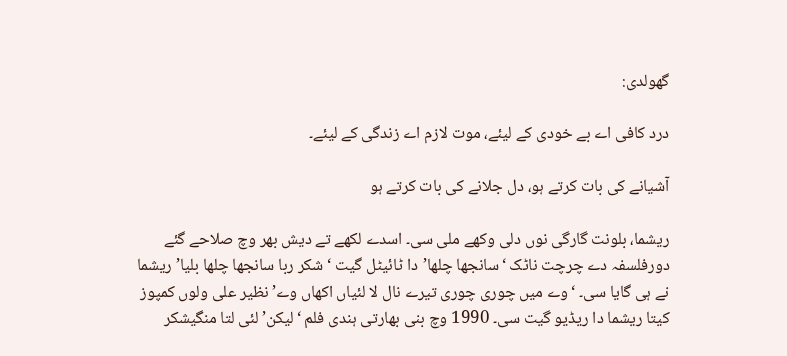گھولدی:

درد کافی اے بے خودی کے لیئے، موت لازم اے زندگی کے لیئے۔

آشیانے کی بات کرتے ہو، دل جلانے کی بات کرتے ہو

ریشما، بلونت گارگی نوں دلی وکھے ملی سی۔ اسدے لکھے تے دیش بھر وچ صلاحے گئے دورفلسفہ دے چرچت ناٹک ‘سانجھا چلھا’دا ٹائیٹل گیت ‘شکر ربا سانجھا چلھا بلیا’ ریشما نے ہی گایا سی۔ ‘وے میں چوری چوری تیرے نال لا لئیاں اکھاں وے’ نظیر علی ولوں کمپوز کیتا ریشما دا ریڈیو گیت سی۔ 1990 وچ بنی بھارتی ہندی فلم ‘لیکن’ لئی لتا منگیشکر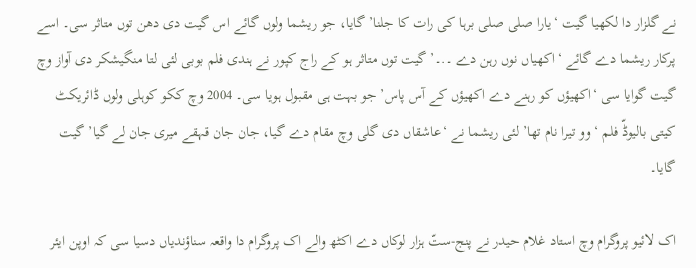نے گلزار دا لکھیا گیت ‘یارا صلی صلی برہا کی رات کا جلنا’ گایا، جو ریشما ولوں گائے اس گیت دی دھن توں متاثر سی۔ اسے پرکار ریشما دے گائے ‘اکھیاں نوں رہن دے ۔.۔’ گیت توں متاثر ہو کے راج کپور نے ہندی فلم بوبی لئی لتا منگیشکر دی آواز وچ گیت گوایا سی ‘اکھیؤں کو رہنے دے اکھیؤں کے آس پاس’ جو بہت ہی مقبول ہویا سی۔ 2004 وچ ککو کوہلی ولوں ڈائریکٹ کیتی بالیوڈّ فلم ‘وو تیرا نام تھا’ لئی ریشما نے ‘عاشقاں دی گلی وچ مقام دے گیا، جان جان قہقے میری جان لے گیا’ گیت گایا۔

اک لائیو پروگرام وچ استاد غلام حیدر نے پنج-ستّ ہزار لوکاں دے اکٹھ والے اک پروگرام دا واقعہ سناؤندیاں دسیا سی کہ اوپن ایئر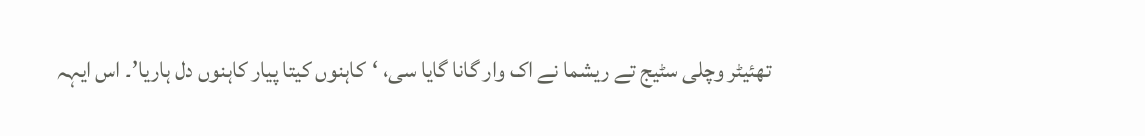تھئیٹر وچلی سٹیج تے ریشما نے اک وار گانا گایا سی، ‘کاہنوں کیتا پیار کاہنوں دل ہاریا’۔ اس ایہہ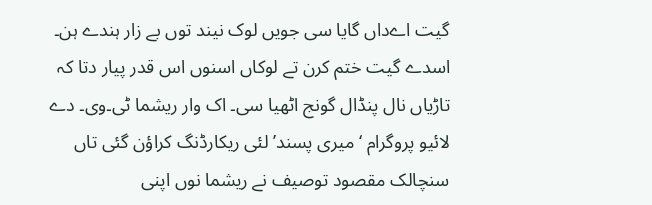گیت اےداں گایا سی جویں لوک نیند توں بے زار ہندے ہن۔ اسدے گیت ختم کرن تے لوکاں اسنوں اس قدر پیار دتا کہ تاڑیاں نال پنڈال گونج اٹھیا سی۔ اک وار ریشما ٹی۔وی۔ دے لائیو پروگرام ‘میری پسند’ لئی ریکارڈنگ کراؤن گئی تاں سنچالک مقصود توصیف نے ریشما نوں اپنی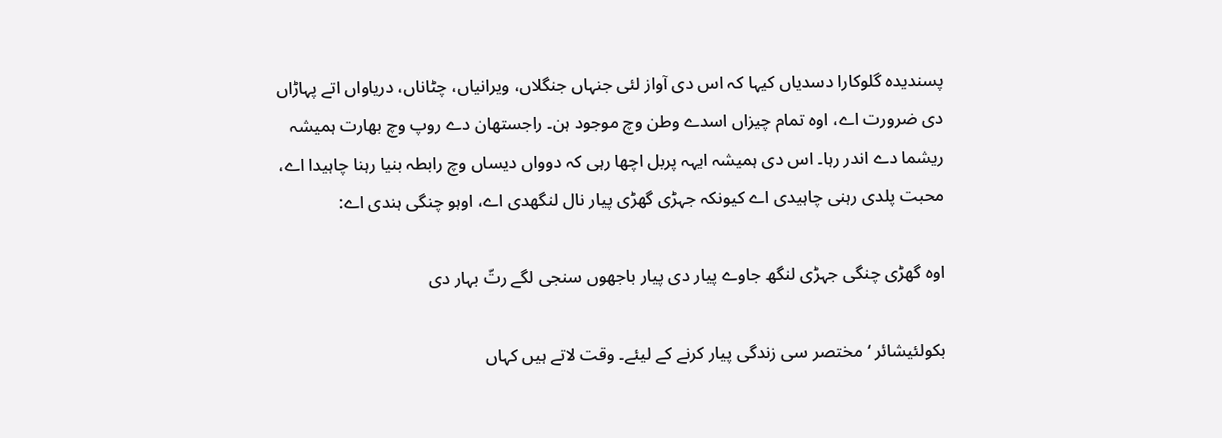پسندیدہ گلوکارا دسدیاں کیہا کہ اس دی آواز لئی جنہاں جنگلاں، ویرانیاں، چٹاناں، دریاواں اتے پہاڑاں دی ضرورت اے، اوہ تمام چیزاں اسدے وطن وچ موجود ہن۔ راجستھان دے روپ وچ بھارت ہمیشہ ریشما دے اندر رہا۔ اس دی ہمیشہ ایہہ پربل اچھا رہی کہ دوواں دیساں وچ رابطہ بنیا رہنا چاہیدا اے، محبت پلدی رہنی چاہیدی اے کیونکہ جہڑی گھڑی پیار نال لنگھدی اے، اوہو چنگی ہندی اے:

اوہ گھڑی چنگی جہڑی لنگھ جاوے پیار دی پیار باجھوں سنجی لگے رتّ بہار دی

بکولئیشائر ‘مختصر سی زندگی پیار کرنے کے لیئے۔ وقت لاتے ہیں کہاں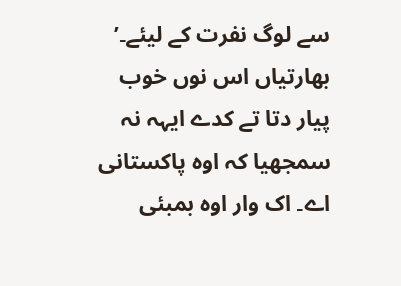سے لوگ نفرت کے لیئے۔’ بھارتیاں اس نوں خوب پیار دتا تے کدے ایہہ نہ سمجھیا کہ اوہ پاکستانی اے۔ اک وار اوہ بمبئی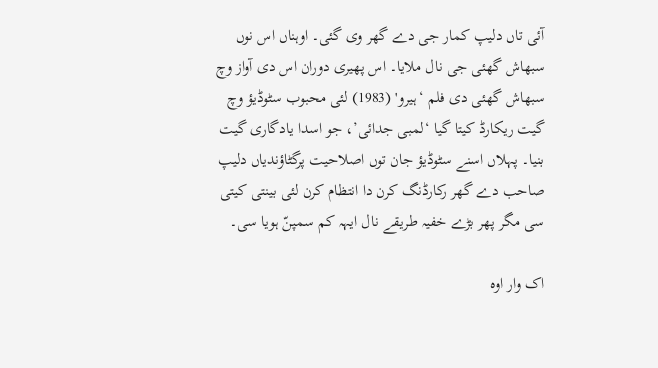آئی تاں دلیپ کمار جی دے گھر وی گئی۔ اوہناں اس نوں سبھاش گھئی جی نال ملایا۔ اس پھیری دوران اس دی آواز وچ سبھاش گھئی دی فلم ‘ہیرو' (1983) لئی محبوب سٹوڈیؤ وچ گیت ریکارڈ کیتا گیا ‘لمبی جدائی’، جو اسدا یادگاری گیت بنیا۔ پہلاں اسنے سٹوڈیؤ جان توں اصلاحیت پرگٹاؤندیاں دلیپ صاحب دے گھر رکارڈنگ کرن دا انتظام کرن لئی بینتی کیتی سی مگر پھر بڑے خفیہ طریقے نال ایہہ کم سمپنّ ہویا سی۔

اک وار اوہ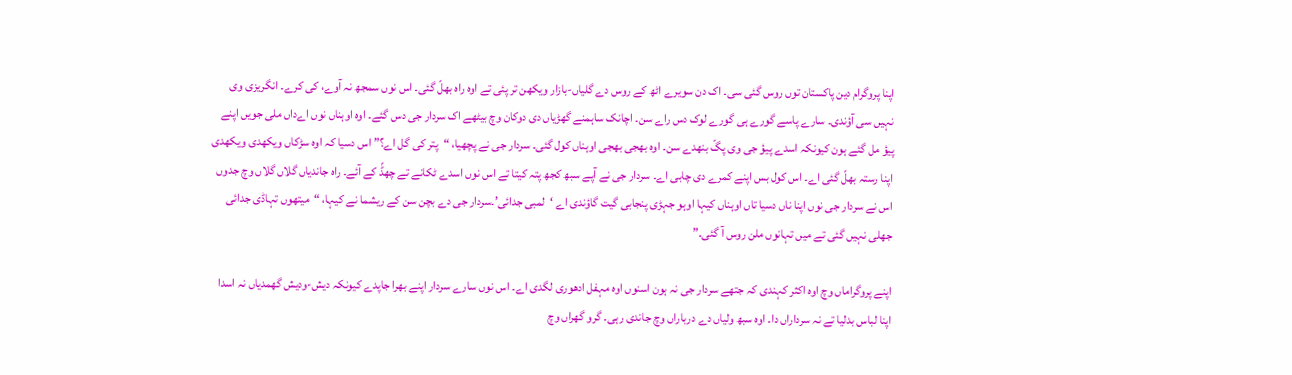اپنا پروگرام دین پاکستان توں روس گئی سی۔ اک دن سویرے اٹھ کے روس دے گلیاں-بازار ویکھن تر پئی تے اوہ راہ بھلّ گئی۔ اس نوں سمجھ نہ آوے، کی کرے۔ انگریزی وی نہیں سی آؤندی۔ سارے پاسے گورے ہی گورے لوک دس راے سن۔ اچانک ساہمنے گھڑیاں دی دوکان وچ بیٹھے اک سردار جی دس گئے۔ اوہ اوہناں نوں اےداں ملی جویں اپنے پیؤ مل گئے ہون کیونکہ اسدے پیؤ جی وی پگّ بنھدے سن۔ اوہ بھجی بھجی اوہناں کول گئی۔ سردار جی نے پچھیا، “پتر کی گل اے؟” اس دسیا کہ اوہ سڑکاں ویکھدی ویکھدی اپنا رستہ بھلّ گئی اے۔ اس کول بس اپنے کمرے دی چابی اے۔ سردار جی نے آپے سبھ کجھ پتہ کیتا تے اس نوں اسدے ٹکانے تے چھڈّ کے آئے۔ راہ جاندیاں گلاں گلاں وچ جدوں اس نے سردار جی نوں اپنا ناں دسیا تاں اوہناں کیہا اوہو جہڑی پنجابی گیت گاؤندی اے ‘لمبی جدائی’۔سردار جی دے بچن سن کے ریشما نے کیہا، “میتھوں تہاڈی جدائی جھلی نہیں گئی تے میں تہانوں ملن روس آ گئی۔”

اپنے پروگراماں وچ اوہ اکثر کہندی کہ جتھے سردار جی نہ ہون اسنوں اوہ مہفل ادھوری لگدی اے۔ اس نوں سارے سردار اپنے بھرا جاپدے کیونکہ دیش-ودیش گھمدیاں نہ اسدا اپنا لباس بدلیا تے نہ سرداراں دا۔ اوہ سبھ ولیاں دے درباراں وچ جاندی رہی۔ گرو گھراں وچ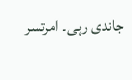جاندی رہی۔ امرتسر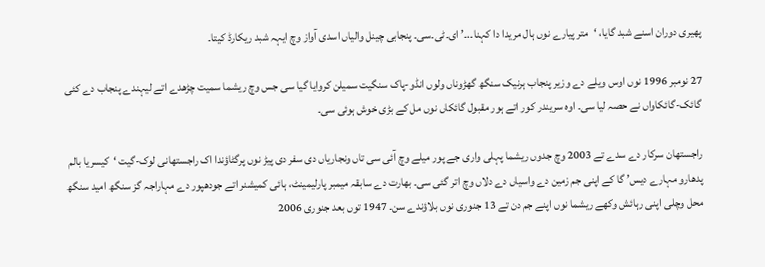پھیری دوران اسنے شبد گایا، ‘متر پیارے نوں ہال مریدا دا کہنا۔.۔’ ای۔ٹی۔سی۔ پنجابی چینل والیاں اسدی آواز وچ ایہہ شبد ریکارڈ کیتا۔

27 نومبر 1996 نوں اوس ویلے دے وزیر پنجاب ہرنیک سنگھ گھڑوناں ولوں انڈو-پاک سنگیت سمیلن کروایا گیا سی جس وچ ریشما سمیت چڑھدے اتے لیہندے پنجاب دے کئی گائک-گائکاواں نے حصہ لیا سی۔ اوہ سریندر کور اتے ہور مقبول گائکاں نوں مل کے بڑی خوش ہوئی سی۔

راجستھان سرکار دے سدے تے 2003 وچ جدوں ریشما پہلی واری جے پور میلے وچ آئی سی تاں ونجاریاں دی سفر دی پیڑ نوں پرگٹاؤندا اک راجستھانی لوک-گیت ‘کیسریا بالم پدھارو مہارے دیس’ گا کے اپنی جم زمین دے واسیاں دے دلاں وچ اتر گئی سی۔ بھارت دے سابقہ میمبر پارلیمینٹ، ہائی کمیشنر اتے جودھپور دے مہاراجہ گز سنگھ امید سنگھ محل وچلی اپنی رہائش وکھے ریشما نوں اپنے جم دن تے 13 جنوری نوں بلاؤندے سن۔ 1947 توں بعد جنوری 2006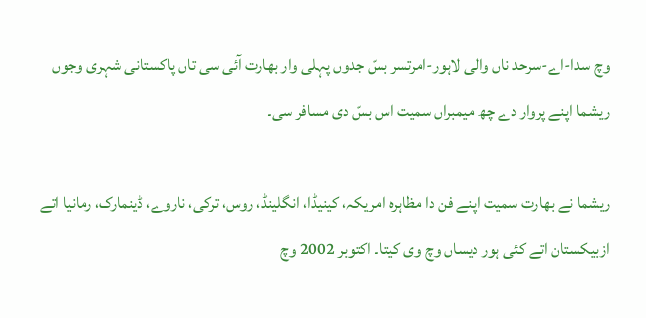وچ سدا-اے-سرحد ناں والی لاہور-امرتسر بسّ جدوں پہلی وار بھارت آئی سی تاں پاکستانی شہری وجوں ریشما اپنے پروار دے چھ میمبراں سمیت اس بسّ دی مسافر سی۔

ریشما نے بھارت سمیت اپنے فن دا مظاہرہ امریکہ، کینیڈا، انگلینڈ، روس، ترکی، ناروے، ڈینمارک، رمانیا اتے ازبیکستان اتے کئی ہور دیساں وچ وی کیتا۔ اکتوبر 2002 وچ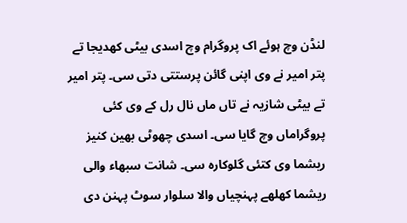لنڈن وچ ہوئے اک پروگرام وچ اسدی بیٹی کھدیجا تے پتر امیر نے وی اپنی گائن پرستتی دتی سی۔ پتر امیر تے بیٹی شازیہ نے تاں ماں نال رل کے وی کئی پروگراماں وچ گایا سی۔ اسدی چھوٹی بھین کنیز ریشما وی کتئی گلوکارہ سی۔ شانت سبھاء والی ریشما کھلھے پہنچیاں والا سلوار سوٹ پہنن دی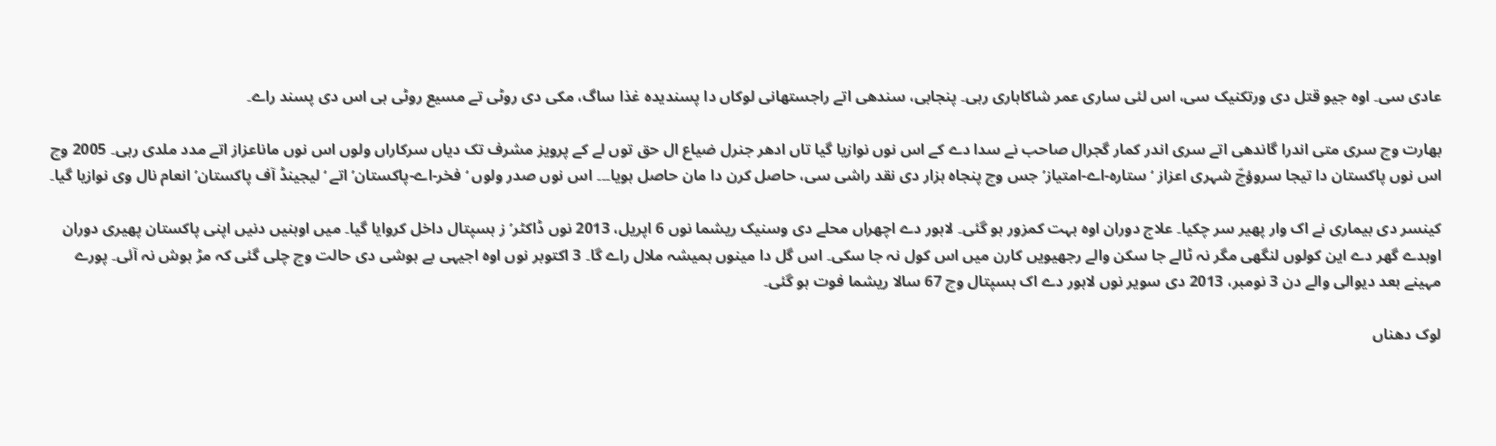عادی سی۔ اوہ جیو قتل دی ورتکنیک سی، اس لئی ساری عمر شاکاہاری رہی۔ پنجابی، سندھی اتے راجستھانی لوکاں دا پسندیدہ غذا ساگ، مکی دی روٹی تے مسیع روٹی ہی اس دی پسند راے۔

بھارت وچ سری متی اندرا گاندھی اتے سری اندر کمار گجرال صاحب نے سدا دے کے اس نوں نوازیا گیا تاں ادھر جنرل ضیاع ال حق توں لے کے پرویز مشرف تک دیاں سرکاراں ولوں اس نوں ماناعزاز اتے مدد ملدی رہی۔ 2005 وچ اس نوں پاکستان دا تیجا سروؤچّ شہری اعزاز ‘ستارہ-اے-امتیاز’ جس وچ پنجاہ ہزار دی نقد راشی سی، حاصل کرن دا مان حاصل ہویا۔۔۔ اس نوں صدر ولوں ‘فخر-اے-پاکستان’ اتے ‘لیجینڈ آف پاکستان’ انعام نال وی نوازیا گیا۔

کینسر دی بیماری نے اک وار پھیر سر چکیا۔ علاج دوران اوہ بہت کمزور ہو گئی۔ لاہور دے اچھراں محلے دی وسنیک ریشما نوں 6 اپریل، 2013 نوں ڈاکٹر’ز ہسپتال داخل کروایا گیا۔ میں اوہنیں دنیں اپنی پاکستان پھیری دوران اوہدے گھر دے این کولوں لنگھی مگر نہ ٹالے جا سکن والے رجھیویں کارن میں اس کول نہ جا سکی۔ اس گل دا مینوں ہمیشہ ملال راے گا۔ 3 اکتوبر نوں اوہ اجیہی بے ہوشی دی حالت وچ چلی گئی کہ مڑ ہوش نہ آئی۔ پورے مہینے بعد دیوالی والے دن 3 نومبر، 2013 دی سویر نوں لاہور دے اک ہسپتال وچ 67 سالا ریشما فوت ہو گئی۔

لوک دھناں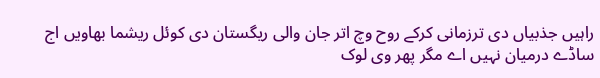راہیں جذبیاں دی ترزمانی کرکے روح وچ اتر جان والی ریگستان دی کوئل ریشما بھاویں اج ساڈے درمیان نہیں اے مگر پھر وی لوک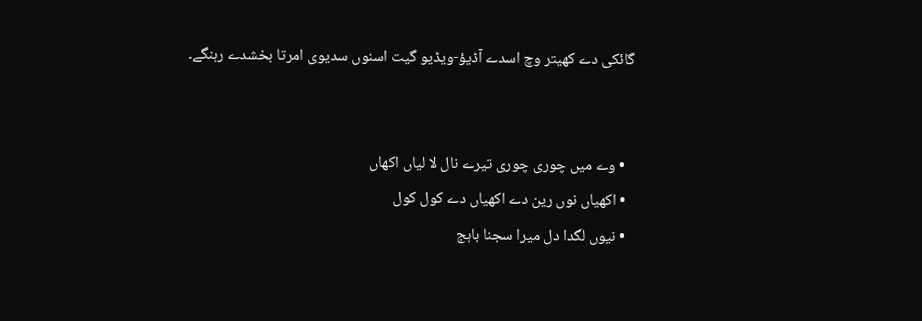گائکی دے کھیتر وچ اسدے آڈیؤ-ویڈیو گیت اسنوں سدیوی امرتا بخشدے رہنگے۔


  • وے میں چوری چوری تیرے نال لا لیاں اکھاں
  • اکھیاں نوں رین دے اکھیاں دے کول کول
  • نیوں لگدا دل میرا سجنا باہج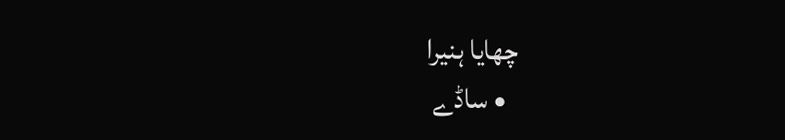چھایا ہنیرا
  • ساڈے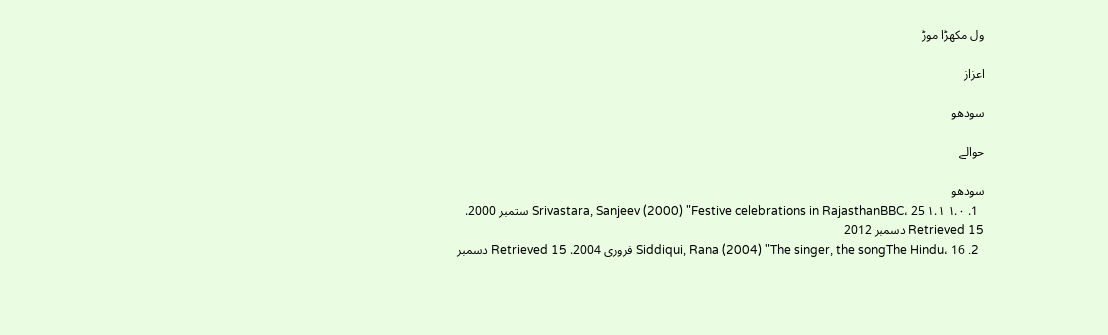ول مکھڑا موڑ

اعزاز

سودھو

حوالے

سودھو
  1. ۱.۰ ۱.۱ Srivastara, Sanjeev (2000) "Festive celebrations in RajasthanBBC، 25 ستمبر 2000. Retrieved 15 دسمبر 2012
  2. Siddiqui, Rana (2004) "The singer, the songThe Hindu، 16 فروری 2004. Retrieved 15 دسمبر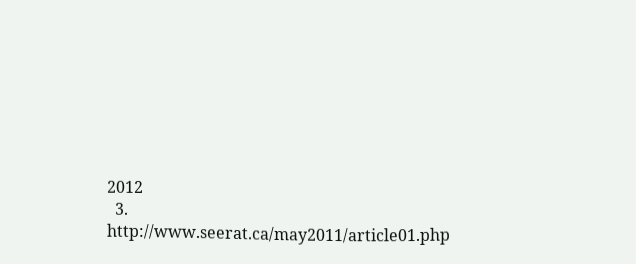2012
  3. http://www.seerat.ca/may2011/article01.php